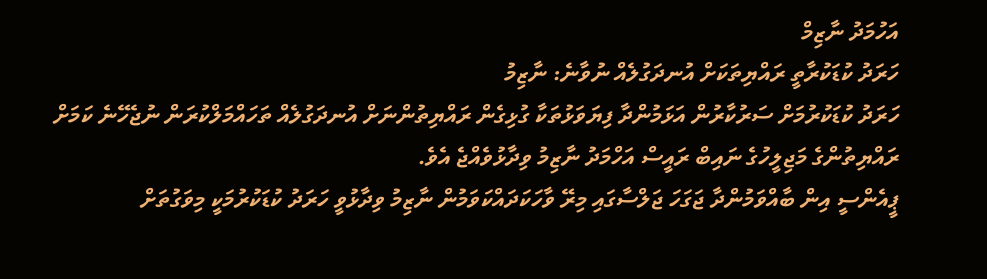އަހުމަދު ނާޒިމް
ހަރަދު ކުޑަކުރާތީ ރައްޔިތަކަށް އުނދަގުލެއް ނުވާނެ: ނާޒިމު
ހަރަދު ކުޑަކުރުމަށް ސަރުކާރުން އަޅަމުންދާ ފިޔަވަޅުތަކާ ގުޅިގެން ރައްޔިތުންނަށް އުނދަގުލެއް ތަހައްމަލްކުރަން ނުޖެހޭނެ ކަމަށް ރައްޔިތުންގެ މަޖިލީހުގެ ނައިބް ރައީސް އަހްމަދު ނާޒިމު ވިދާޅުވެއްޖެ އެވެ.
ޕީއެންސީ އިން ބާއްވަމުންދާ ޖަގަހަ ޖަލްސާގައި މިރޭ ވާހަކަދައްކަވަމުން ނާޒިމު ވިދާޅުވީ ހަރަދު ކުޑަކުރުމަކީ މިވަގުތަށް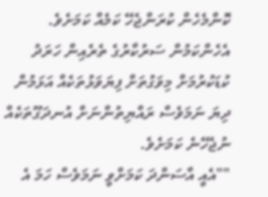ކޮންމެހެން ކުރަންޖެހޭ ކަމެއް ކަމަށެވެ. އެހެންކަމުން ސަރުކާރުގެ ތެރެއިން ހަރަދު ކުޑަކުރުމަށް މިވަގުތަށް ފިޔަވަޅުތަކެއް އަޅަމުން ދިޔަ ނަމަވެސް ރައްޔިތުންނަށް އުނދަގޫތަކެއް ނުޖެހޭނެ ކަމަށެވެ.
""އެއީ އާސަންދަ ކަމަށްވީ ނަމަވެސް ހަމަ އެ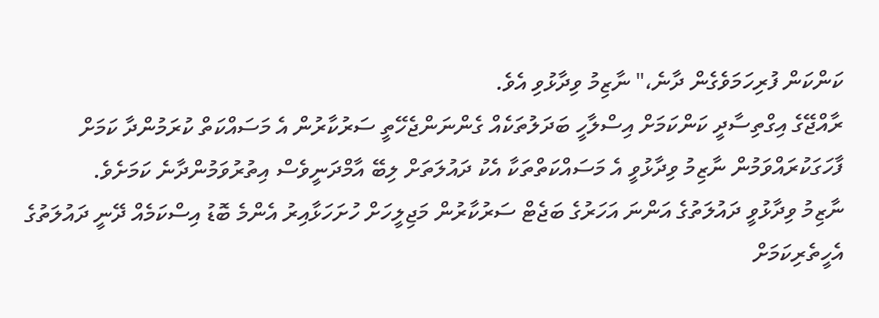ކަންކަން ފުރިހަމަވެގެން ދާނެ،" ނާޒިމު ވިދާޅުވި އެވެ.
ރާއްޖޭގެ އިގްތިސާދީ ކަންކަމަށް އިސްލާހީ ބަދަލުތަކެއް ގެންނަންޖެހޭތީ ސަރުކާރުން އެ މަސައްކަތް ކުރަމުންދާ ކަމަށް ފާހަގަކުރައްވަމުން ނާޒިމު ވިދާޅުވީ އެ މަސައްކަތްތަކާ އެކު ދައުލަތަށް ލިބޭ އާމްދަނީވެސް އިތުރުވަމުންދާނެ ކަމަށެވެ.
ނާޒިމު ވިދާޅުވީ ދައުލަތުގެ އަންނަ އަހަރުގެ ބަޖެޓް ސަރުކާރުން މަޖިލީހަށް ހުށަހަޅާއިރު އެންމެ ބޮޑު އިސްކަމެއް ދޭނީ ދައުލަތުގެ އެހީތެރިކަމަށް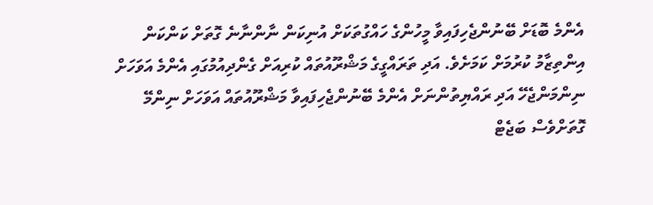އެންމެ ބޮޑަށް ބޭނުންޖެހިފައިވާ މީހުންގެ ހައްގުތަކަށް އުނިކަން ނާންނާނެ ގޮތަށް ކަންކަން އިންތިޒާމު ކުރުމަށް ކަމަށެވެ. އަދި ތަރައްގީގެ މަޝްރޫއުތައް ކުރިއަށް ގެންދިއުމުގައި އެންމެ އަވަހަށް ނިންމަންޖެހޭ އަދި ރައްޔިތުންނަށް އެންމެ ބޭނުންޖެހިފައިވާ މަޝްރޫއުތައް އަވަހަށް ނިންމޭ ގޮތަށްވެސް ބަޖެޓް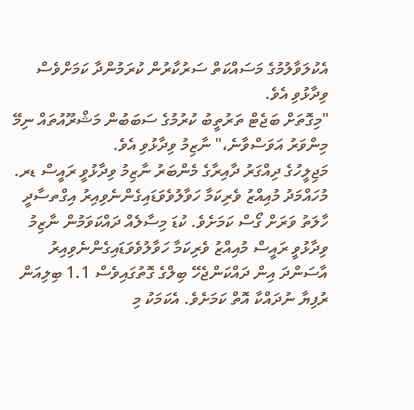އެކުލަވާލުމުގެ މަސައްކަތް ސަރުކާރުން ކުރަމުންދާ ކަމަށްވެސް ވިދާޅުވި އެވެ.
"މިގޮތަށް ބަޖެޓް ތަރުތީބު ކުރުމުގެ ސަބަބުން މަޝްރޫއުތައް ނިމޭ މިންވަރު އަވަސްވާނެ،" ނާޒިމު ވިދާޅުވި އެވެ.
މަޖިލީހުގެ ދިއްގަރު ދާއިރާގެ މެންބަރު ނާޒިމު ވިދާޅުވީ ރައީސް ޑރ. މުހައްމަދު މުއިއްޒު ވެރިކަމާ ހަވާލުވެވަޑައިގެންނެވިއިރު އިގްތސާދީ ހާލަތު ވަރަށް ގޯސް ކަމަށެވެ. ކުޑަ މިސާލެއް ދައްކަވަމުން ނާޒިމު ވިދާޅުވީ ރައީސް މުއިއްޒު ވެރިކަމާ ހަވާލުވެވަޑައިގެންނެވިއިރު އާސަންދަ އިން ދައްކަންޖެހޭ ބިލްގެ ގޮތުގައިވެސް 1.1 ބިލިއަން ރުފިޔާ ނުދައްކާ އޮތް ކަމަށެވެ. އެކަމަކު މި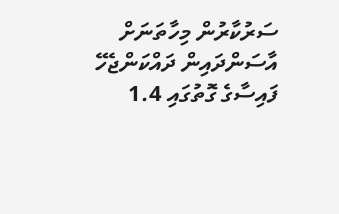ސަރުކާރުން މިހާތަނަށް އާސަންދައިން ދައްކަންޖެހޭ ފައިސާގެ ގޮތުގައި 1.4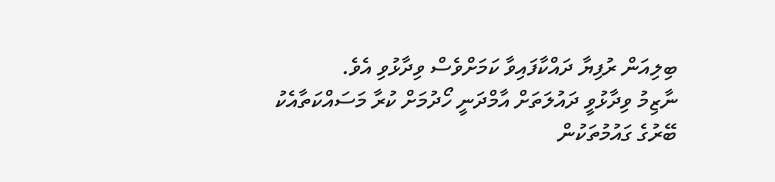ބިލިއަން ރުފިޔާ ދައްކާފައިވާ ކަމަށްވެސް ވިދާޅުވި އެވެ.
ނާޒިމު ވިދާޅުވީ ދައުލަތަށް އާމްދަނީ ހޯދުމަށް ކުރާ މަސައްކަތާއެކު ބޭރުގެ ގައުމުތަކުން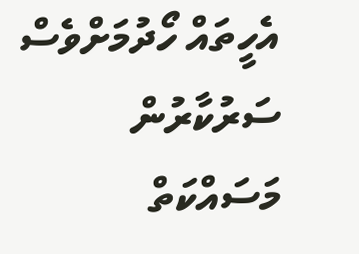އެހީތައް ހޯދުމަށްވެސް ސަރުކާރުން މަސައްކަތް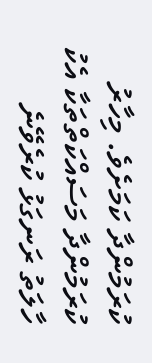ކުރަމުންދާ ކަމަށެވެ. މިހާރު ކުރަމުންދާ މަސައްކަތްތަކާ އެކު ހާލަތު ރަނގަޅު ކުރެވޭނެ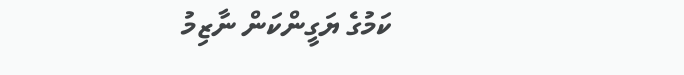ކަމުގެ ޔަގީންކަން ނާޒިމު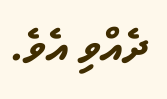ދެއްވި އެވެ.